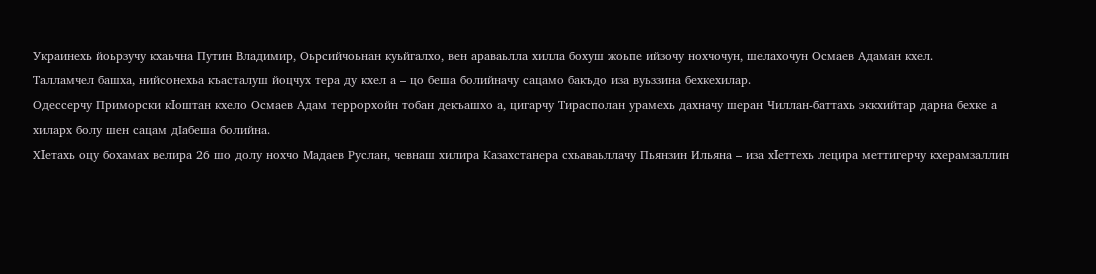Украинехь йоьрзучу кхаьчна Путин Владимир, Оьрсийчоьнан куьйгалхо, вен араваьлла хилла бохуш жоьпе ийзочу нохчочун, шелахочун Осмаев Адаман кхел.
Талламчел башха, нийсонехьа къасталуш йоцчух тера ду кхел а – цо беша болийначу сацамо бакъдо иза вуьззина бехкехилар.
Одессерчу Приморски кΙоштан кхело Осмаев Адам террорхойн тобан декъашхо а, цигарчу Тирасполан урамехь дахначу шеран Чиллан-баттахь эккхийтар дарна бехке а хиларх болу шен сацам дIабеша болийна.
ХΙетахь оцу бохамах велира 26 шо долу нохчо Мадаев Руслан, чевнаш хилира Казахстанера схьаваьллачу Пьянзин Ильяна – иза хΙеттехь лецира меттигерчу кхерамзаллин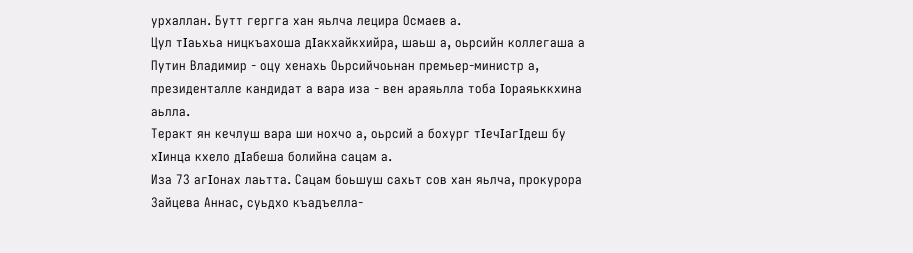урхаллан. Бутт гергга хан яьлча лецира Осмаев а.
Цул тΙаьхьа ницкъахоша дΙакхайкхийра, шаьш а, оьрсийн коллегаша а Путин Владимир - оцу хенахь Оьрсийчоьнан премьер-министр а, президенталле кандидат а вара иза - вен араяьлла тоба Ιораяьккхина аьлла.
Теракт ян кечлуш вара ши нохчо а, оьрсий а бохург тΙечΙагΙдеш бу хΙинца кхело дΙабеша болийна сацам а.
Иза 73 агΙонах лаьтта. Сацам боьшуш сахьт сов хан яьлча, прокурора Зайцева Аннас, суьдхо къадъелла-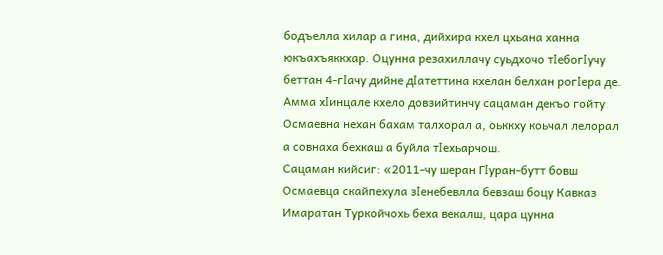бодъелла хилар а гина, дийхира кхел цхьана ханна юкъахъяккхар. Оцунна резахиллачу суьдхочо тΙебогΙучу беттан 4-гΙачу дийне дΙатеттина кхелан белхан рогΙера де.
Амма хΙинцале кхело довзийтинчу сацаман декъо гойту Осмаевна нехан бахам талхорал а, оьккху коьчал лелорал а совнаха бехкаш а буйла тΙехьарчош.
Сацаман кийсиг: «2011-чу шеран ГΙуран-бутт бовш Осмаевца скайпехула зΙенебевлла бевзаш боцу Кавказ Имаратан Туркойчохь беха векалш, цара цунна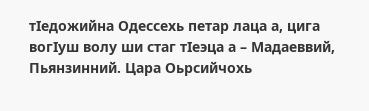тΙедожийна Одессехь петар лаца а, цига вогΙуш волу ши стаг тΙеэца а – Мадаеввий, Пьянзинний. Цара Оьрсийчохь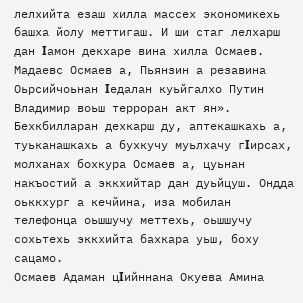лелхийта езаш хилла массех экономикехь башха йолу меттигаш. И ши стаг лелхарш дан Ιамон декхаре вина хилла Осмаев. Мадаевс Осмаев а, Пьянзин а резавина Оьрсийчоьнан Ιедалан куьйгалхо Путин Владимир воьш терроран акт ян».
Бехкбилларан дехкарш ду, аптекашкахь а, туьканашкахь а бухкучу муьлхачу гΙирсах, молханах бохкура Осмаев а, цуьнан накъостий а эккхийтар дан дуьйцуш. Ондда оьккхург а кечйина, иза мобилан телефонца оьшшучу меттехь, оьшшучу сохьтехь эккхийта бахкара уьш, боху сацамо.
Осмаев Адаман цΙийннана Окуева Амина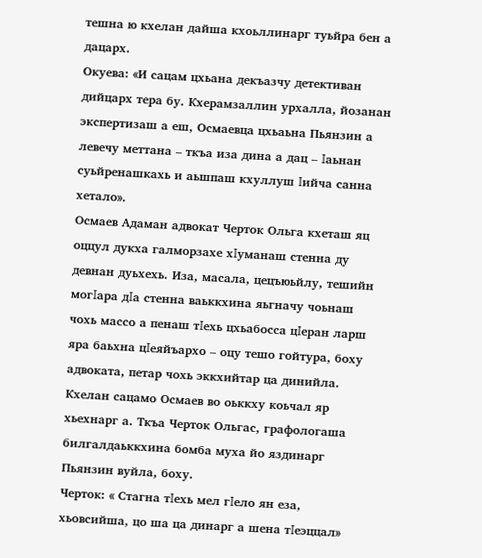тешна ю кхелан дайша кхоьллинарг туьйра бен а дацарх.
Окуева: «И сацам цхьана декъазчу детективан дийцарх тера бу. Кхерамзаллин урхалла, йозанан экспертизаш а еш, Осмаевца цхьаьна Пьянзин а левечу меттана – ткъа иза дина а дац – Ιаьнан суьйренашкахь и аьшпаш кхуллуш Ιийча санна хетало».
Осмаев Адаман адвокат Черток Ольга кхеташ яц оццул дукха галморзахе хΙуманаш стенна ду девнан дуьхехь. Иза, масала, цецъюьйлу, тешийн могΙара дΙа стенна ваьккхина яьгначу чоьнаш чохь массо а пенаш тΙехь цхьабосса цΙеран ларш яра баьхна цΙеяйъархо – оцу тешо гойтура, боху адвоката, петар чохь эккхийтар ца динийла. Кхелан сацамо Осмаев во оьккху коьчал яр хьехнарг а. Ткъа Черток Ольгас, графологаша билгалдаьккхина бомба муха йо яздинарг Пьянзин вуйла, боху.
Черток: « Стагна тΙехь мел гΙело ян еза, хьовсийша, цо ша ца динарг а шена тΙеэццал»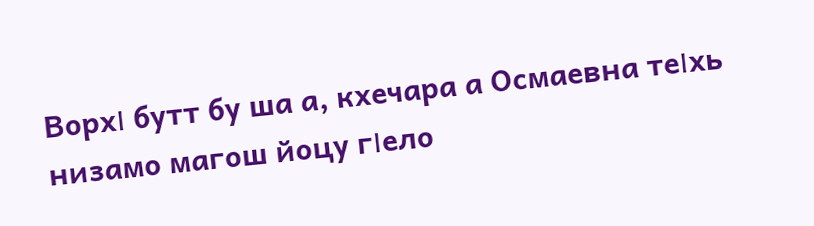ВорхΙ бутт бу ша а, кхечара а Осмаевна теΙхь низамо магош йоцу гΙело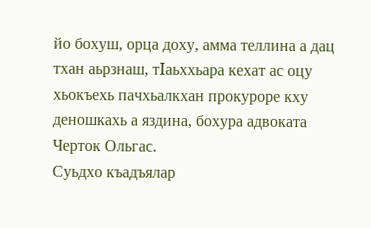йо бохуш, орца доху, амма теллина а дац тхан аьрзнаш, тΙаьххьара кехат ас оцу хьокъехь пачхьалкхан прокуроре кху деношкахь а яздина, бохура адвоката Черток Ольгас.
Суьдхо къадъялар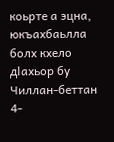коьрте а эцна, юкъахбаьлла болх кхело дΙахьор бу Чиллан-беттан 4-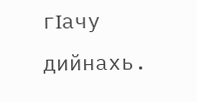гΙачу дийнахь.